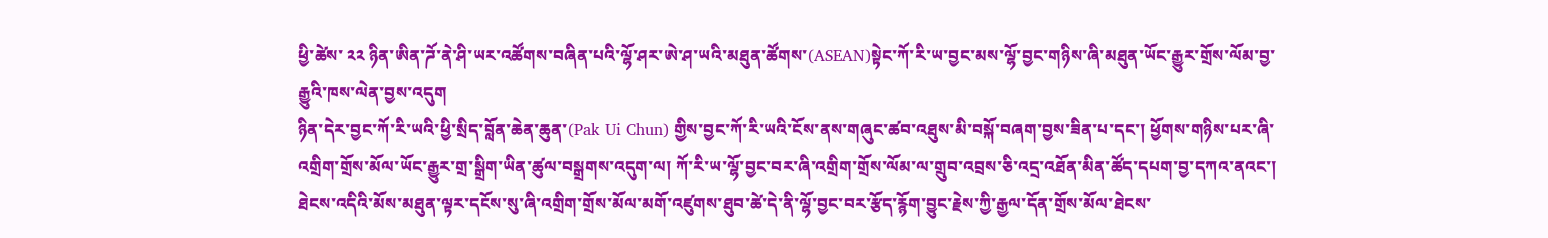ཕྱི་ཚེས་ ༢༢ ཉིན་ཨིན་ཌོ་ནེ་ཤི་ཡར་འཚོགས་བཞིན་པའི་ལྷོ་ཤར་ཨེ་ཤ་ཡའི་མཐུན་ཚོགས་(ASEAN)སྟེང་ཀོ་རི་ཡ་བྱང་མས་ལྷོ་བྱང་གཉིས་ཞི་མཐུན་ཡོང་རྒྱུར་གྲོས་ལོམ་བྱ་རྒྱུའི་ཁས་ལེན་བྱས་འདུག
ཉིན་དེར་བྱང་ཀོ་རི་ཡའི་ཕྱི་སྲིད་བློན་ཆེན་ཆུན་(Pak Ui Chun) གྱིས་བྱང་ཀོ་རི་ཡའི་ངོས་ནས་གཞུང་ཚབ་འཐུས་མི་བསྐོ་བཞག་བྱས་ཟིན་པ་དང་། ཕྱོགས་གཉིས་པར་ཞི་འགྲིག་གྲོས་མོལ་ཡོང་རྒྱུར་གྲ་སྒྲིག་ཡིན་ཚུལ་བསྒྲགས་འདུག་ལ། ཀོ་རི་ཡ་ལྷོ་བྱང་བར་ཞི་འགྲིག་གྲོས་ལོམ་ལ་གྲུབ་འབྲས་ཅི་འདྲ་འཐོན་མིན་ཚོད་དཔག་བྱ་དཀའ་ནའང་། ཐེངས་འདིའི་མོས་མཐུན་ལྟར་དངོས་སུ་ཞི་འགྲིག་གྲོས་མོལ་མགོ་འཛུགས་ཐུབ་ཚེ་དེ་ནི་ལྷོ་བྱང་བར་རྩོད་རྙོག་བྱུང་རྗེས་ཀྱི་རྒྱལ་དོན་གྲོས་མོལ་ཐེངས་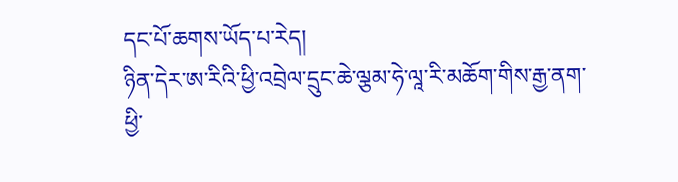དང་པོ་ཆགས་ཡོད་པ་རེད།
ཉིན་དེར་ཨ་རིའི་ཕྱི་འབྲེལ་དྲུང་ཆེ་ལྕམ་ཧེ་ལཱ་རི་མཆོག་གིས་རྒྱ་ནག་ཕྱི་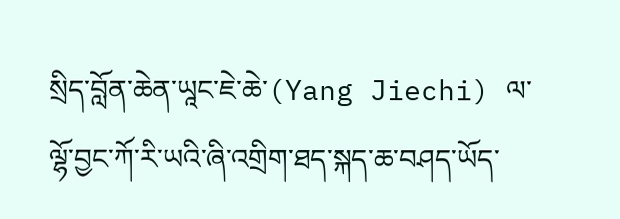སྲིད་བློན་ཆེན་ཡཱང་ཇེ་ཆེ་(Yang Jiechi) ལ་ལྷོ་བྱང་ཀོ་རི་ཡའི་ཞི་འགྲིག་ཐད་སྐད་ཆ་བཤད་ཡོད་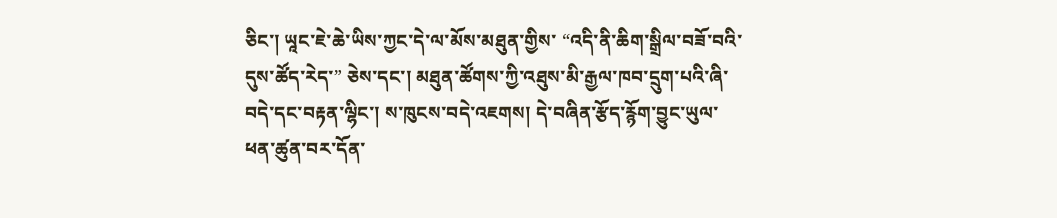ཅིང་། ཡཱང་ཇེ་ཆེ་ཡིས་ཀྱང་དེ་ལ་མོས་མཐུན་གྱིས་ “འདི་ནི་ཆིག་སྒྲིལ་བཟོ་བའི་དུས་ཚོད་རེད་” ཅེས་དང་། མཐུན་ཚོགས་ཀྱི་འཐུས་མི་རྒྱལ་ཁབ་དྲུག་པའི་ཞི་བདེ་དང་བརྟན་ལྷིང་། ས་ཁུངས་བདེ་འཇགས། དེ་བཞིན་རྩོད་རྙོག་བྱུང་ཡུལ་ཕན་ཚུན་བར་དོན་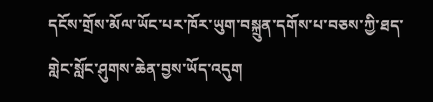དངོས་གྲོས་མོལ་ཡོང་པར་ཁོར་ཡུག་བསྐྲུན་དགོས་པ་བཅས་ཀྱི་ཐད་གླེང་སློང་ཤུགས་ཆེན་བྱས་ཡོད་འདུག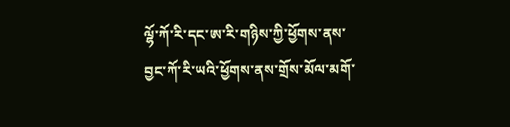ལྷོ་ཀོ་རི་དང་ཨ་རི་གཉིས་ཀྱི་ཕྱོགས་ནས་བྱང་ཀོ་རི་ཡའི་ཕྱོགས་ནས་གྲོས་མོལ་མགོ་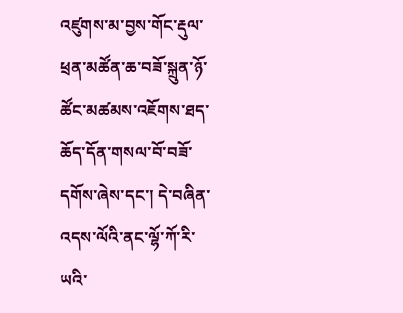འཛུགས་མ་བྱས་གོང་རྡུལ་ཕྲན་མཚོན་ཆ་བཟོ་སྐྲུན་ཉོ་ཚོང་མཚམས་འཇོགས་ཐད་ཆོད་དོན་གསལ་བོ་བཟོ་དགོས་ཞེས་དང་། དེ་བཞིན་འདས་ལོའི་ནང་ལྷོ་ཀོ་རི་ཡའི་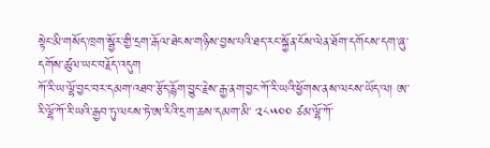སྟེང་མི་གསོད་ཁྲག་སྦྱོར་གྱི་དྲག་རྒོལ་ཐེངས་གཉིས་བྱས་པའི་ཐད་རང་སྐྱོན་ངོས་ལེན་ཐོག་དགོངས་དག་ཞུ་དགོས་ཚུལ་ཡང་བརྗོད་འདུག
ཀོ་རི་ཡ་ལྷོ་བྱང་བར་དམག་འཐབ་རྩོད་རྙོག་བྱུང་རྗེས་རྒྱ་ནག་བྱང་ཀོ་རི་ཡའི་ཕྱོགས་ནས་ལངས་ཡོད་ལ། ཨ་རི་ལྷོ་ཀོ་རི་ཡའི་རྒྱབ་ཏུ་ལངས་ཏེ་ཨ་རིའི་དྲག་ཆས་དམག་མི་ ༢༨༥༠༠ ཙམ་ལྷོ་ཀོ་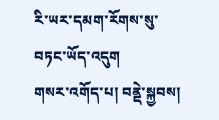རི་ཡར་དམག་རོགས་སུ་བཏང་ཡོད་འདུག
གསར་འགོད་པ། བནྡེ་སྐྱབས།